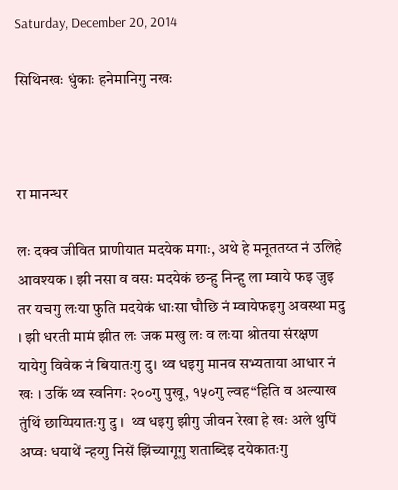Saturday, December 20, 2014

सिथिनखः धुंकाः हनेमानिगु नखः



रा मानन्धर

लः दक्व जीवित प्राणीयात मदयेक मगाः, अथे हे मनूततय्त नं उलिहे आवश्यक । झी नसा व वसः मदयेकं छन्हु निन्हु ला म्वाये फइ जुइ तर यचगु लःया फुति मदयेकं धाःसा घौछि नं म्वायेफइगु अवस्था मदु । झी धरती मामं झीत लः जक मखु लः व लःया श्रोतया संरक्षण यायेगु विवेक नं बियातःगु दु। थ्व धइगु मानव सभ्यताया आधार नं खः । उकिं थ्व स्वनिगः २००गु पुखू, १५०गु ल्वह“हिति व अल्याख तुंथिं छाय्पियातःगु दु ।  थ्व धइगु झीगु जीवन रेखा हे खः अले थुपिं अप्वः धयाथें न्हय्गु निसें झिंच्यागूगु शताब्दिइ दयेकातःगु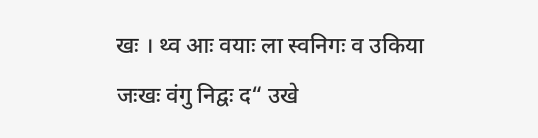खः । थ्व आः वयाः ला स्वनिगः व उकिया जःखः वंगु निद्वः द“ उखे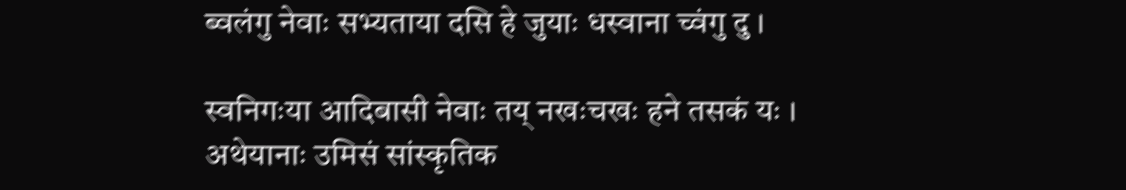ब्वलंगु नेवाः सभ्यताया दसि हे जुयाः धस्वाना च्वंगु दु ।

स्वनिगःया आदिबासी नेवाः तय् नखःचखः हने तसकं यः । अथेयानाः उमिसं सांस्कृतिक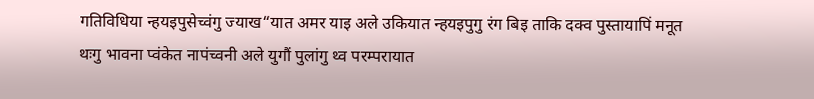गतिविधिया न्हयइपुसेच्वंगु ज्याख“यात अमर याइ अले उकियात न्हयइपुगु रंग बिइ ताकि दक्व पुस्तायापिं मनूत थःगु भावना प्वंकेत नापंच्वनी अले युगौं पुलांगु थ्व परम्परायात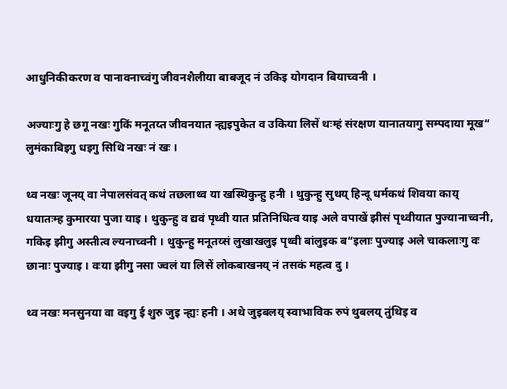आधुनिकीकरण व पानावनाच्वंगु जीवनशैलीया बाबजूद नं उकिइ योगदान बियाच्वनी ।

अज्याःगु हे छगू नखः गुकिं मनूतय्त जीवनयात न्ह्यइपुकेत व उकिया लिसें थःम्हं संरक्षण यानातयागु सम्पदाया मूख“ लुमंकाबिइगु धइगु सिथि नखः नं खः ।

थ्व नखः जूनय् वा नेपालसंवत् कथं तछलाथ्व या खस्थिकुन्हु हनी । थुकुन्हु सुथय् हिन्दू धर्मकथं शिवया काय् धयातःम्ह कुमारया पुजा याइ । थुकुन्हु व द्यवं पृथ्वी यात प्रतिनिधित्व याइ अले वपाखें झीसं पृथ्वीयात पुज्यानाच्वनी, गकिइ झीगु अस्तीत्व ल्यनाच्वनी । थुकुन्हु मनूतय्सं लुखाखलुइ पृथ्वी बांलुइक ब“इलाः पुज्याइ अले चाकलाःगु वः छानाः पुज्याइ । वःया झीगु नसा ज्वलं या लिसें लोकबाखनय् नं तसकं महत्व दु ।

थ्व नखः मनसुनया वा वइगु ई शुरु जुइ न्ह्यः हनी । अथे जुइबलय् स्वाभाविक रुपं थुबलय् तुंथिइ व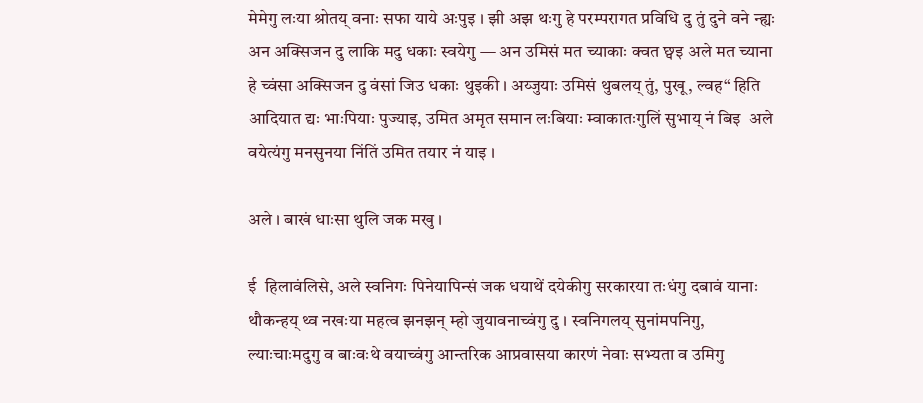मेमेगु लःया श्रोतय् वनाः सफा याये अःपुइ । झी अझ थःगु हे परम्परागत प्रविधि दु तुं दुने वने न्ह्यः अन अक्सिजन दु लाकि मदु धकाः स्वयेगु — अन उमिसं मत च्याकाः क्वत छ्वइ अले मत च्याना हे च्वंसा अक्सिजन दु वंसां जिउ धकाः थुइकी । अय्जुयाः उमिसं थुबलय् तुं, पुखू, ल्वह“ हिति आदियात द्यः भाःपियाः पुज्याइ, उमित अमृत समान लःबियाः म्वाकातःगुलिं सुभाय् नं बिइ  अले वयेत्यंगु मनसुनया निंतिं उमित तयार नं याइ ।

अले । बाखं धाःसा थुलि जक मखु ।

ई  हिलावंलिसे, अले स्वनिगः पिनेयापिन्सं जक धयाथें दयेकीगु सरकारया तःधंगु दबावं यानाः थौकन्हय् थ्व नखःया महत्व झनझन् म्हो जुयावनाच्वंगु दु । स्वनिगलय् सुनांमपनिगु, ल्याःचाःमदुगु व बाःवःथे वयाच्वंगु आन्तरिक आप्रवासया कारणं नेवाः सभ्यता व उमिगु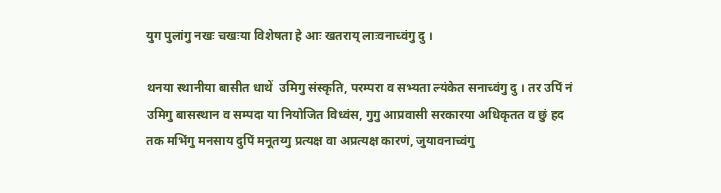युग पुलांगु नखः चखःया विशेषता हे आः खतराय् लाःवनाच्वंगु दु ।

थनया स्थानीया बासीत धाथें  उमिगु संस्कृति, परम्परा व सभ्यता ल्यंकेत सनाच्वंगु दु । तर उपिं नं उमिगु बासस्थान व सम्पदा या नियोजित विध्वंस, गुगु आप्रवासी सरकारया अधिकृतत व छुं हद तक मभिंगु मनसाय दुपिं मनूतय्गु प्रत्यक्ष वा अप्रत्यक्ष कारणं, जुयावनाच्वंगु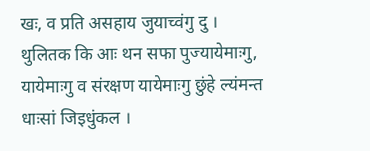खः, व प्रति असहाय जुयाच्वंगु दु । थुलितक कि आः थन सफा पुज्यायेमाःगु, यायेमाःगु व संरक्षण यायेमाःगु छुंहे ल्यंमन्त धाःसां जिइधुंकल ।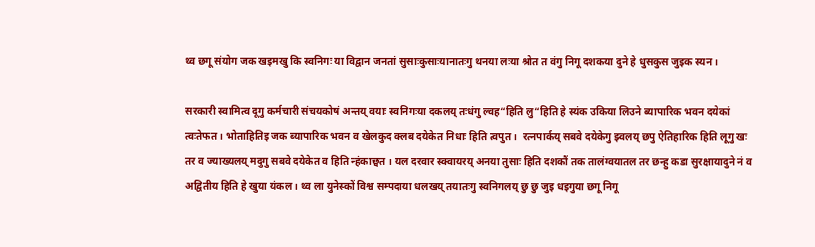थ्व छगू संयोग जक खइमखु कि स्वनिगः या विद्वान जनतां सुसाःकुसाःयानातःगु थनया लःया श्रोत त वंगु निगू दशकया दुने हे धुसकुस जुइक स्यन ।

सरकारी स्वामित्व दूगु कर्मचारी संचयकोषं अन्तय् वयाः स्वनिगःया दकलय् तःधंगु ल्वह“हिति लु“हिति हे स्यंक उकिया लिउने ब्यापारिक भवन दयेकां त्वःतेफत । भोताहितिइ जक ब्यापारिक भवन व खेलकुद क्लब दयेकेत निधाः हिति त्वपुत ।  रत्नपार्कय् सबवे दयेकेगु झ्वलय् छपु ऐतिहारिक हिति लूगु खः तर व ज्याख्यलय् मदुगु सबवे दयेकेत व हिति न्हंकाछ्वत । यल दरवार स्क्वायरय् अनया तुसाः हिति दशकौं तक तालंग्वयातल तर छन्हु कडा सुरक्षायादुने नं व अद्वितीय हिति हे खुया यंकल । थ्व ला युनेस्कों विश्व सम्पदाया धलखय् तयातःगु स्वनिगलय् छु छु जुइ धइगुया छगू निगू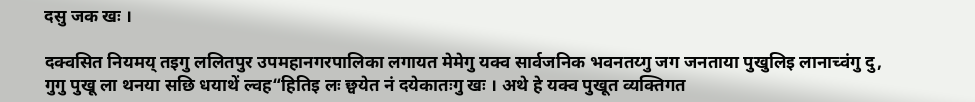दसु जक खः ।

दक्वसित नियमय् तइगु ललितपुर उपमहानगरपालिका लगायत मेमेगु यक्व सार्वजनिक भवनतय्गु जग जनताया पुखुलिइ लानाच्वंगु दु, गुगु पुखू ला थनया सछि धयाथें ल्वह“हितिइ लः छ्वयेत नं दयेकातःगु खः । अथे हे यक्व पुखूत व्यक्तिगत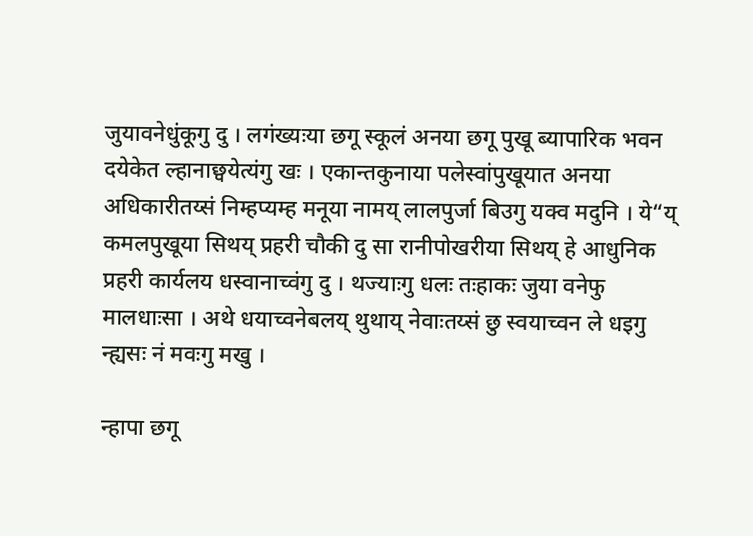जुयावनेधुंकूगु दु । लगंख्यःया छगू स्कूलं अनया छगू पुखू ब्यापारिक भवन दयेकेत ल्हानाछ्वयेत्यंगु खः । एकान्तकुनाया पलेस्वांपुखूयात अनया अधिकारीतय्सं निम्हप्यम्ह मनूया नामय् लालपुर्जा बिउगु यक्व मदुनि । ये“य् कमलपुखूया सिथय् प्रहरी चौकी दु सा रानीपोखरीया सिथय् हे आधुनिक प्रहरी कार्यलय धस्वानाच्वंगु दु । थज्याःगु धलः तःहाकः जुया वनेफु मालधाःसा । अथे धयाच्वनेबलय् थुथाय् नेवाःतय्सं छु स्वयाच्वन ले धइगु न्ह्यसः नं मवःगु मखु ।

न्हापा छगू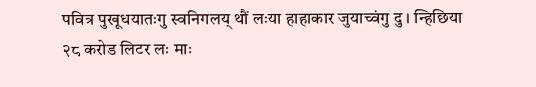पवित्र पुखूधयातःगु स्वनिगलय् थौं लःया हाहाकार जुयाच्वंगु दु । न्हिछिया २८ करोड लिटर लः माः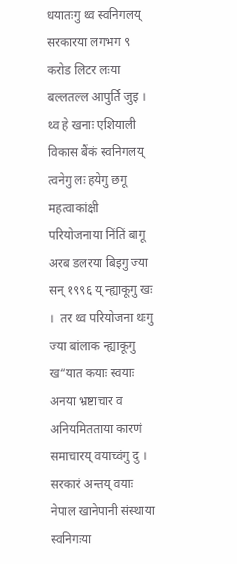धयातःगु थ्व स्वनिगलय् सरकारया लगभग ९ करोड लिटर लःया बल्लतल्ल आपुर्ति जुइ । थ्व हे खनाः एशियाली विकास बैंकं स्वनिगलय् त्वनेगु लः हयेगु छगू महत्वाकांक्षी परियोजनाया निंतिं बागू अरब डलरया बिइगु ज्या सन् १९९६ य् न्ह्याकूगु खः ।  तर थ्व परियोजना थःगु ज्या बांलाक न्ह्याकूगु ख“यात कयाः स्वयाः अनया भ्रष्टाचार व अनियमितताया कारणं समाचारय् वयाच्वंगु दु । सरकारं अन्तय् वयाः नेपाल खानेपानी संस्थाया स्वनिगःया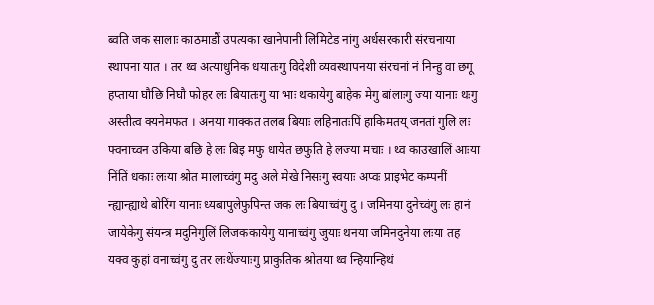ब्वति जक सालाः काठमाडौं उपत्यका खानेपानी लिमिटेड नांगु अर्धसरकारी संरचनाया स्थापना यात । तर थ्व अत्याधुनिक धयातःगु विदेशी व्यवस्थापनया संरचनां नं निन्हु वा छगू हप्ताया घौछि निघौ फोहर लः बियातःगु या भाः थकायेगु बाहेक मेगु बांलाःगु ज्या यानाः थःगु अस्तीत्व क्यनेमफत । अनया गाक्कत तलब बियाः लहिनातःपिं हाकिमतय् जनतां गुलि लः फ्वनाच्वन उकिया बछि हे लः बिइ मफु धायेत छफुति हे लज्या मचाः । थ्व काउखालिं आःया निंतिं धकाः लःया श्रोत मालाच्वंगु मदु अले मेखे निसःगु स्वयाः अप्वः प्राइभेट कम्पनीं न्ह्यान्ह्याथे बोरिंग यानाः ध्यबापुलेफुपिन्त जक लः बियाच्वंगु दु । जमिनया दुनेच्वंगु लः हानं जायेकेगु संयन्त्र मदुनिगुलिं लिजककायेगु यानाच्वंगु जुयाः थनया जमिनदुनेया लःया तह यक्व कुहां वनाच्वंगु दु तर लःथेंज्याःगु प्राकुतिक श्रोतया थ्व न्हियान्हिथं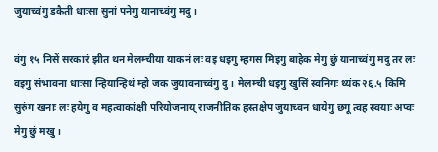जुयाच्वंगु डकैती धाःसा सुनां पनेगु यानाच्वंगु मदु ।

वंगु १५ निसें सरकारं झीत थन मेलम्चीया याकनं लः वइ धइगु म्हगस मिइगु बाहेक मेगु छुं यानाच्वंगु मदु तर लः वइगु संभावना धाःसा न्हियान्हिथं म्हो जक जुयावनाच्वंगु दु । मेलम्ची धइगु खुसिं स्वनिगः थ्यंक २६.५ किमि सुरुंग खनाः लः हयेगु व महत्वाकांक्षी परियोजनाय् राजनीतिक हस्तक्षेप जुयाच्वन धायेगु छगू त्वह स्वयाः अप्वः मेगु छुं मखु ।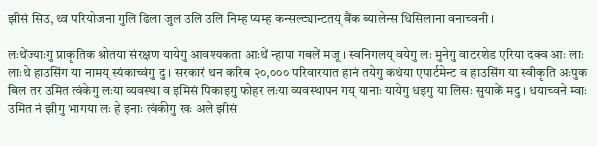झीसं सिउ, थ्व परियोजना गुलि ढिला जुल उलि उलि निम्ह प्यम्ह कन्सल्ट्यान्टतय् बैंक ब्यालेन्स धिसिलाना वनाच्वनी ।

लःथेंज्याःगु प्राकृतिक श्रोतया संरक्षण यायेगु आवश्यकता आःथें न्हापा गबलें मजू । स्वनिगलय् वयेगु लः मुनेगु वाटरशेड एरिया दक्व आः लाः लाःथे हाउसिंग या नामय् स्यंकाच्वंगु दु । सरकारं थन करिब २०,००० परिवारयात हानं तयेगु कथंया एपार्टमेन्ट व हाउसिंग या स्वीकृति अःपुक बिल तर उमित त्वंकेगु लःया व्यवस्था व इमिसं पिकाइगु फोहर लःया व्यवस्थापन गय् यानाः यायेगु धइगु या लिसः सुयाकें मदु । धयाच्वने म्वाः उमित नं झीगु भागया लः हे इनाः त्वंकीगु खः अले झीसं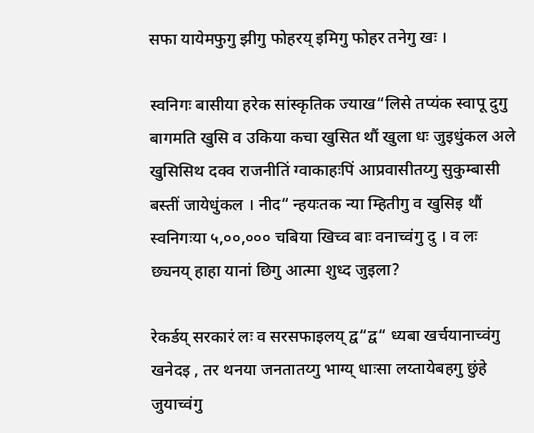सफा यायेमफुगु झीगु फोहरय् इमिगु फोहर तनेगु खः ।

स्वनिगः बासीया हरेक सांस्कृतिक ज्याख“लिसे तप्यंक स्वापू दुगु बागमति खुसि व उकिया कचा खुसित थौं खुला धः जुइधुंकल अले खुसिसिथ दक्व राजनीतिं ग्वाकाहःपिं आप्रवासीतय्गु सुकुम्बासी बस्तीं जायेधुंकल । नीद“ न्हयःतक न्या म्हितीगु व खुसिइ थौं स्वनिगःया ५,००,००० चबिया खिच्व बाः वनाच्वंगु दु । व लः छ्यनय् हाहा यानां छिगु आत्मा शुध्द जुइला?

रेकर्डय् सरकारं लः व सरसफाइलय् द्व“द्व“ ध्यबा खर्चयानाच्वंगु खनेदइ , तर थनया जनतातय्गु भाग्य् धाःसा लय्तायेबहगु छुंहे जुयाच्वंगु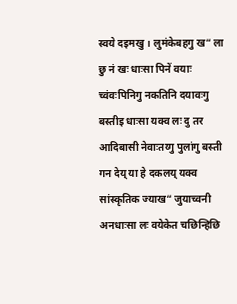स्वये दइमखु । लुमंकेबहगु ख“ ला छु नं खः धाःसा पिनें वयाः च्वंवःपिनिगु नकतिनि दयावःगु बस्तीइ धाःसा यक्व लः दु तर आदिबासी नेवाःतय्गु पुलांगु बस्ती गन देय् या हे दकलय् यक्व सांस्कृतिक ज्याख“ जुयाच्वनी अनधाःसा लः वयेकेत चछिन्हिछि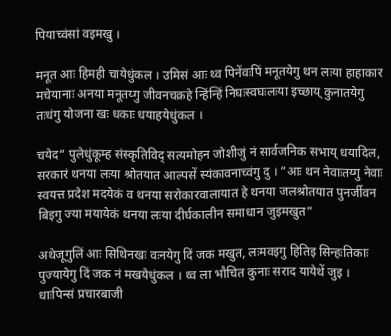पियाच्वंसां वइमखु ।

मनूत आः हिमही चायेधुंकल । उमिसं आः थ्व पिनेंवःपिं मनूतयेगु थन लःया हाहाकार मचेयानाः अनया मनूतय्गु जीवनचक्रहे न्हिंन्हिं निघःस्वघःलःया इच्छाय् कुनातयेगु तःधंगु योजना खः धकाः धयाहयेधुंकल ।

चयेद“ पुलेधुंकूम्ह संस्कृतिविद् सत्यमोहन जोशीजुं नं सार्वजनिक सभाय् धयादिल, सरकारं थनया लःया श्रोतयात आल्पसें स्यंकावनाच्वंगु दु । “आः थन नेवाःतय्गु नेवाः स्वयत्त प्रदेश मदयेकं व थनया सरोकारवालायात हे थनया जलश्रोतयात पुनर्जीवन बिइगु ज्या मयायेकं थनया लःया दीर्घकालीन समाधान जुइमखुत”

अथेजूगुलिं आः सिथिनखः वःनयेगु दिं जक मखुत, लःमवइगु हितिइ सिन्हःतिकाः पुज्यायेगु दिं जक नं मखयेधुंकल । थ्व ला भौचित कुनाः सराद यायेथें जुइ । धाःपिन्सं प्रचारबाजी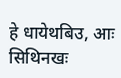हे धायेथबिउ, आः सिथिनखः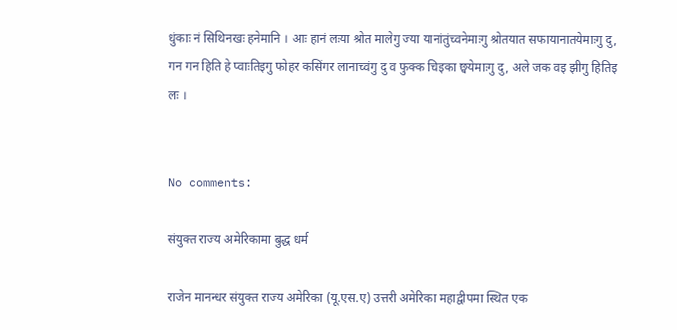धुंकाः नं सिथिनखः हनेमानि । आः हानं लःया श्रोत मालेगु ज्या यानांतुंच्वनेमाःगु श्रोतयात सफायानातयेमाःगु दु, गन गन हिति हे प्वाःतिइगु फोहर कसिंगर लानाच्वंगु दु व फुक्क चिइका छ्वयेमाःगु दु, अले जक वइ झीगु हितिइ लः ।


No comments:

संयुक्त राज्य अमेरिकामा बुद्ध धर्म

राजेन मानन्धर संयुक्त राज्य अमेरिका (यू.एस.ए) उत्तरी अमेरिका महाद्वीपमा स्थित एक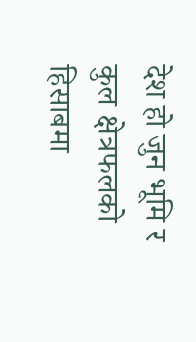देश हो जुन भूमि र कुल क्षेत्रफलको हिसाबमा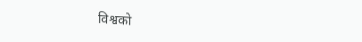विश्वको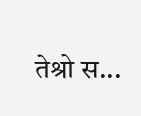तेश्रो स...